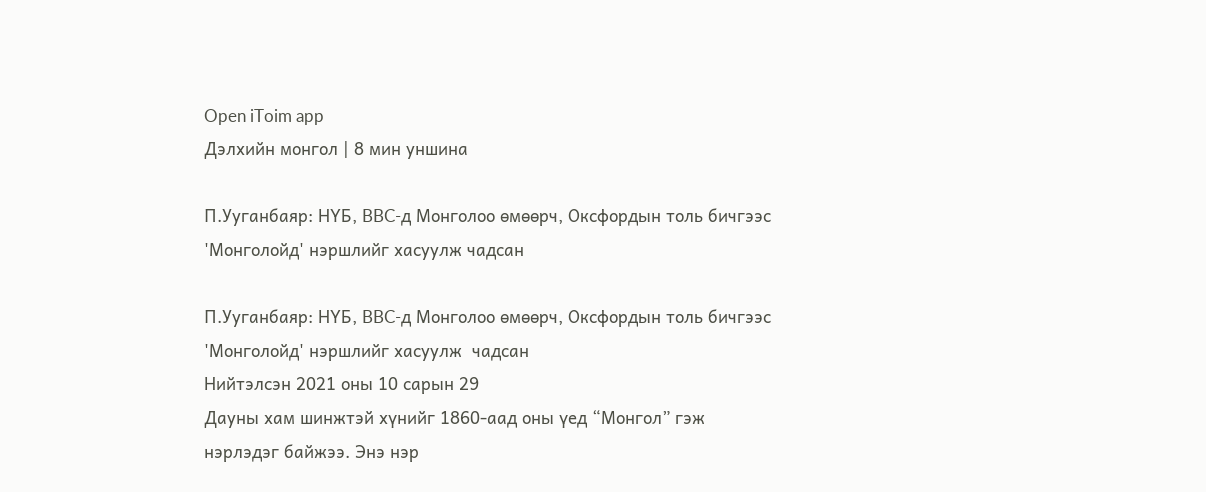Open iToim app
Дэлхийн монгол | 8 мин уншина

П.Ууганбаяр: НҮБ, BBC-д Монголоо өмөөрч, Оксфордын толь бичгээс 'Монголойд' нэршлийг хасуулж чадсан

П.Ууганбаяр: НҮБ, BBC-д Монголоо өмөөрч, Оксфордын толь бичгээс 'Монголойд' нэршлийг хасуулж  чадсан
Нийтэлсэн 2021 оны 10 сарын 29
Дауны хам шинжтэй хүнийг 1860-аад оны үед “Монгол” гэж нэрлэдэг байжээ. Энэ нэр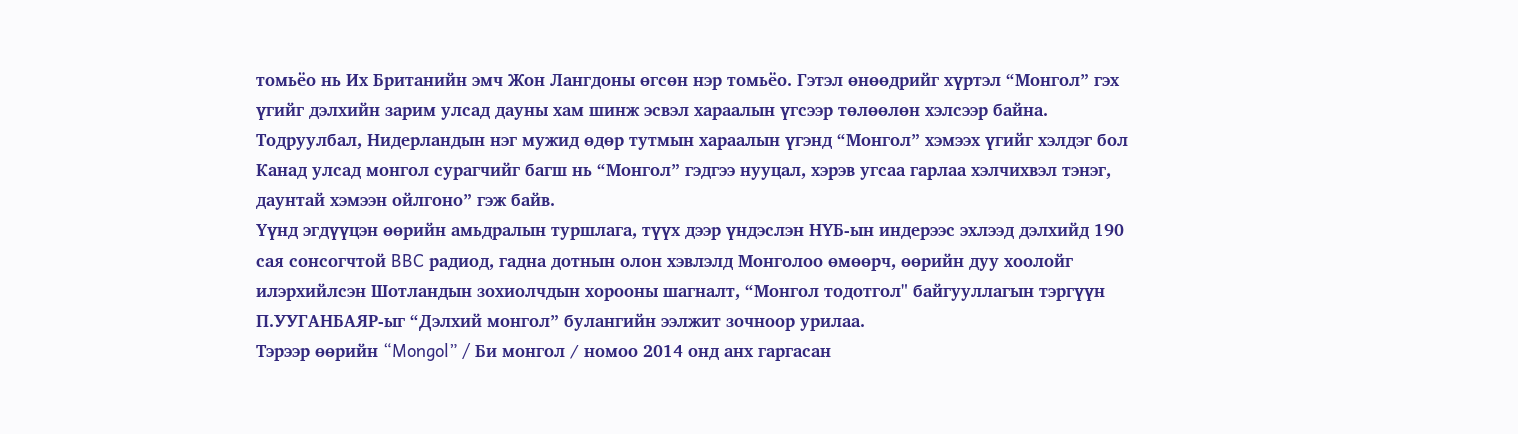томьёо нь Их Британийн эмч Жон Лангдоны өгсөн нэр томьёо. Гэтэл өнөөдрийг хүртэл “Монгол” гэх үгийг дэлхийн зарим улсад дауны хам шинж эсвэл хараалын үгсээр төлөөлөн хэлсээр байна. Тодруулбал, Нидерландын нэг мужид өдөр тутмын хараалын үгэнд “Монгол” хэмээх үгийг хэлдэг бол Канад улсад монгол сурагчийг багш нь “Монгол” гэдгээ нууцал, хэрэв угсаа гарлаа хэлчихвэл тэнэг, даунтай хэмээн ойлгоно” гэж байв.
Үүнд эгдүүцэн өөрийн амьдралын туршлага, түүх дээр үндэслэн НҮБ-ын индерээс эхлээд дэлхийд 190 сая сонсогчтой BBC радиод, гадна дотнын олон хэвлэлд Монголоо өмөөрч, өөрийн дуу хоолойг илэрхийлсэн Шотландын зохиолчдын хорооны шагналт, “Монгол тодотгол" байгууллагын тэргүүн П.УУГАНБАЯР-ыг “Дэлхий монгол” булангийн ээлжит зочноор урилаа.
Тэрээр өөрийн “Mongol” / Би монгол / номоо 2014 онд анх гаргасан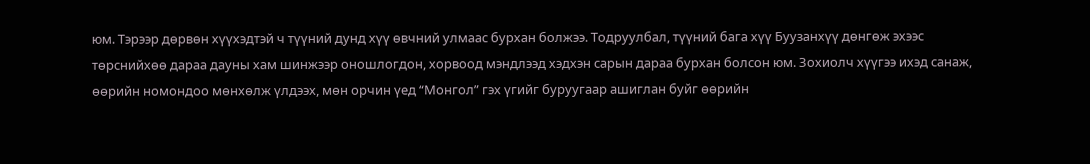юм. Тэрээр дөрвөн хүүхэдтэй ч түүний дунд хүү өвчний улмаас бурхан болжээ. Тодруулбал, түүний бага хүү Буузанхүү дөнгөж эхээс төрснийхөө дараа дауны хам шинжээр оношлогдон, хорвоод мэндлээд хэдхэн сарын дараа бурхан болсон юм. Зохиолч хүүгээ ихэд санаж, өөрийн номондоо мөнхөлж үлдээх, мөн орчин үед “Монгол” гэх үгийг буруугаар ашиглан буйг өөрийн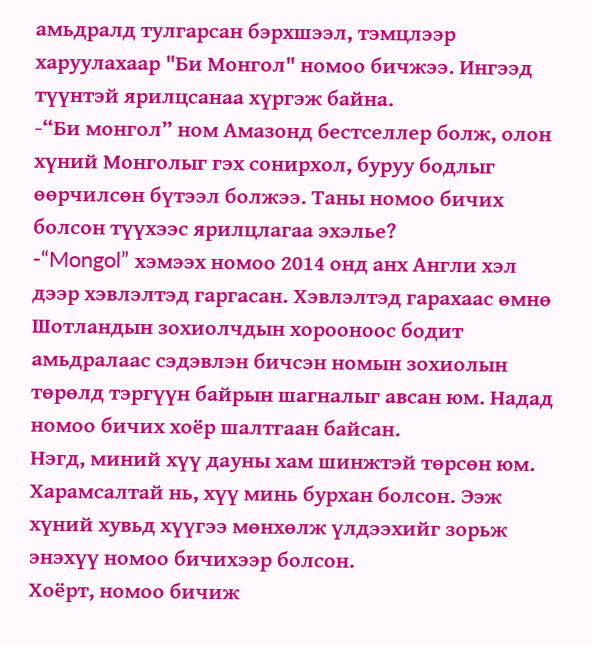амьдралд тулгарсан бэрхшээл, тэмцлээр харуулахаар "Би Монгол" номоо бичжээ. Ингээд түүнтэй ярилцсанаа хүргэж байна.
-“Би монгол” ном Амазонд бестселлер болж, олон хүний Монголыг гэх сонирхол, буруу бодлыг өөрчилсөн бүтээл болжээ. Таны номоо бичих болсон түүхээс ярилцлагаа эхэлье?
-“Mongol” хэмээх номоо 2014 онд анх Англи хэл дээр хэвлэлтэд гаргасан. Хэвлэлтэд гарахаас өмнө Шотландын зохиолчдын хорооноос бодит амьдралаас сэдэвлэн бичсэн номын зохиолын төрөлд тэргүүн байрын шагналыг авсан юм. Надад номоо бичих хоёр шалтгаан байсан.
Нэгд, миний хүү дауны хам шинжтэй төрсөн юм. Харамсалтай нь, хүү минь бурхан болсон. Ээж хүний хувьд хүүгээ мөнхөлж үлдээхийг зорьж энэхүү номоо бичихээр болсон.
Хоёрт, номоо бичиж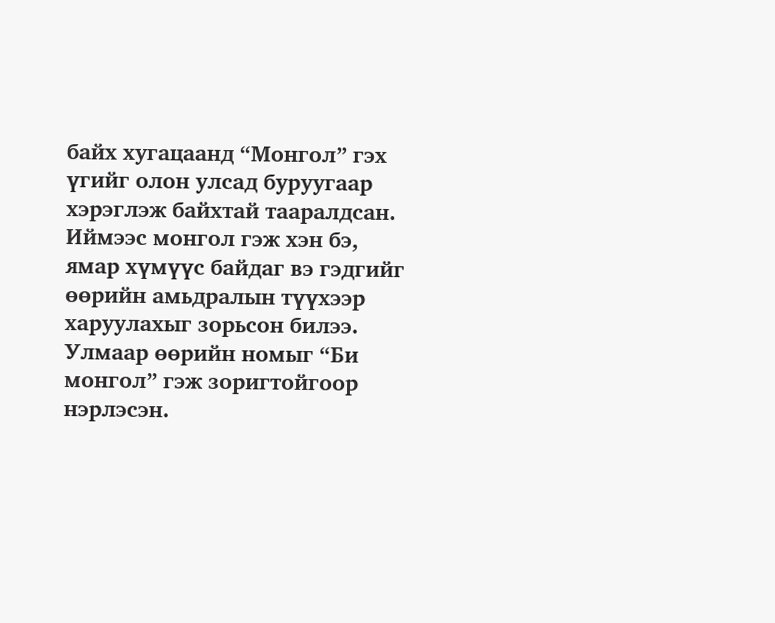байх хугацаанд “Монгол” гэх үгийг олон улсад буруугаар хэрэглэж байхтай тааралдсан. Иймээс монгол гэж хэн бэ, ямар хүмүүс байдаг вэ гэдгийг өөрийн амьдралын түүхээр харуулахыг зорьсон билээ. Улмаар өөрийн номыг “Би монгол” гэж зоригтойгоор нэрлэсэн.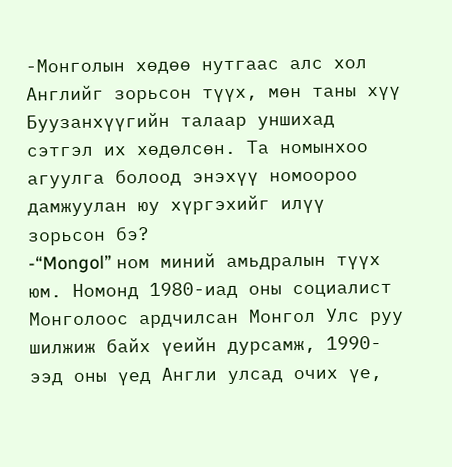-Монголын хөдөө нутгаас алс хол Английг зорьсон түүх, мөн таны хүү Буузанхүүгийн талаар уншихад сэтгэл их хөдөлсөн. Та номынхоо агуулга болоод энэхүү номоороо дамжуулан юу хүргэхийг илүү зорьсон бэ?
-“Mongol” ном миний амьдралын түүх юм. Номонд 1980-иад оны социалист Монголоос ардчилсан Монгол Улс руу шилжиж байх үеийн дурсамж, 1990-ээд оны үед Англи улсад очих үе,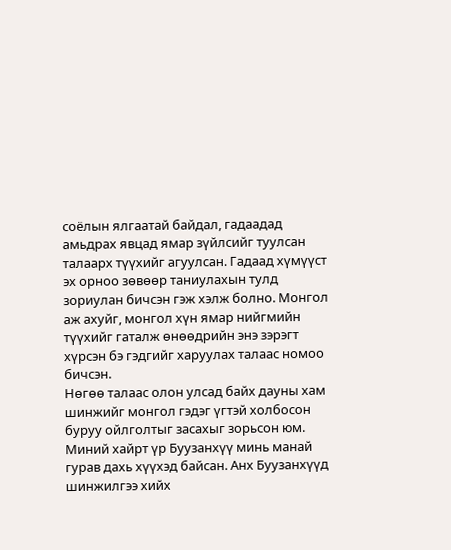соёлын ялгаатай байдал, гадаадад амьдрах явцад ямар зүйлсийг туулсан талаарх түүхийг агуулсан. Гадаад хүмүүст эх орноо зөвөөр таниулахын тулд зориулан бичсэн гэж хэлж болно. Монгол аж ахуйг, монгол хүн ямар нийгмийн түүхийг гаталж өнөөдрийн энэ зэрэгт хүрсэн бэ гэдгийг харуулах талаас номоо бичсэн.
Нөгөө талаас олон улсад байх дауны хам шинжийг монгол гэдэг үгтэй холбосон буруу ойлголтыг засахыг зорьсон юм. Миний хайрт үр Буузанхүү минь манай гурав дахь хүүхэд байсан. Анх Буузанхүүд шинжилгээ хийх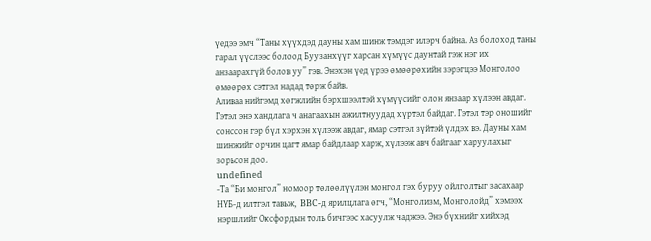үедээ эмч “Таны хүүхдэд дауны хам шинж тэмдэг илэрч байна. Аз болоход таны гарал үүслээс болоод Буузанхүүг харсан хүмүүс даунтай гэж нэг их анзаарахгүй болов уу” гэв. Энэхэн үед үрээ өмөөрөхийн зэрэгцээ Монголоо өмөөрөх сэтгэл надад төрж байв.
Аливаа нийгэмд хөгжлийн бэрхшээлтэй хүмүүсийг олон янзаар хүлээн авдаг. Гэтэл энэ хандлага ч анагаахын ажилтнуудад хүртэл байдаг. Гэтэл тэр оношийг сонссон гэр бүл хэрхэн хүлээж авдаг, ямар сэтгэл зүйтэй үлдэх вэ. Дауны хам шинжийг орчин цагт ямар байдлаар харж, хүлээж авч байгааг харуулахыг зорьсон доо.
undefined
-Та “Би монгол” номоор төлөөлүүлэн монгол гэх буруу ойлголтыг засахаар НҮБ-д илтгэл тавьж,  BBC-д ярилцлага өгч, “Монголизм, Монголойд” хэмээх нэршлийг Оксфордын толь бичгээс хасуулж чаджээ. Энэ бүхнийг хийхэд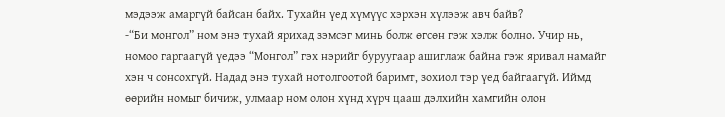мэдээж амаргүй байсан байх. Тухайн үед хүмүүс хэрхэн хүлээж авч байв?
-“Би монгол” ном энэ тухай ярихад зэмсэг минь болж өгсөн гэж хэлж болно. Учир нь, номоо гаргаагүй үедээ “Монгол” гэх нэрийг буруугаар ашиглаж байна гэж яривал намайг хэн ч сонсохгүй. Надад энэ тухай нотолгоотой баримт, зохиол тэр үед байгаагүй. Иймд өөрийн номыг бичиж, улмаар ном олон хүнд хүрч цааш дэлхийн хамгийн олон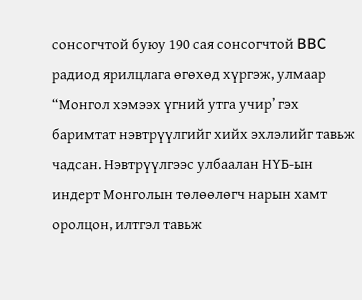сонсогчтой буюу 190 сая сонсогчтой BBC радиод ярилцлага өгөхөд хүргэж, улмаар “Монгол хэмээх үгний утга учир’ гэх баримтат нэвтрүүлгийг хийх эхлэлийг тавьж чадсан. Нэвтрүүлгээс улбаалан НҮБ-ын индерт Монголын төлөөлөгч нарын хамт оролцон, илтгэл тавьж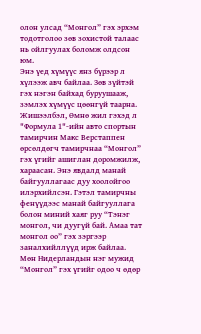олон улсад “Монгол” гэх эрхэм тодотголоо зөв зохистой талаас нь ойлгуулах боломж олдсон юм.
Энэ үед хүмүүс янз бүрээр л хүлээж авч байлаа. Зөв зүйтэй гэх нэгэн байхад буруушааж, зэмлэх хүмүүс цөөнгүй таарна. Жишээлбэл, Өмнө жил гэхэд л "Формула 1"-ийн авто спортын тамирчин Макс Верстаппен өрсөлдөгч тамирчнаа “Монгол” гэх үгийг ашиглан доромжилж, хараасан. Энэ явдалд манай байгууллагаас дуу хоолойгоо илэрхийлсэн. Гэтэл тамирчны фенүүдээс манай байгууллага болон миний хаяг руу “Тэнэг монгол, чи дуугүй бай. Амаа тат монгол оо” гэх зэргээр заналхийллүүд ирж байлаа.
Мөн Нидерландын нэг мужид “Монгол” гэх үгийг одоо ч өдөр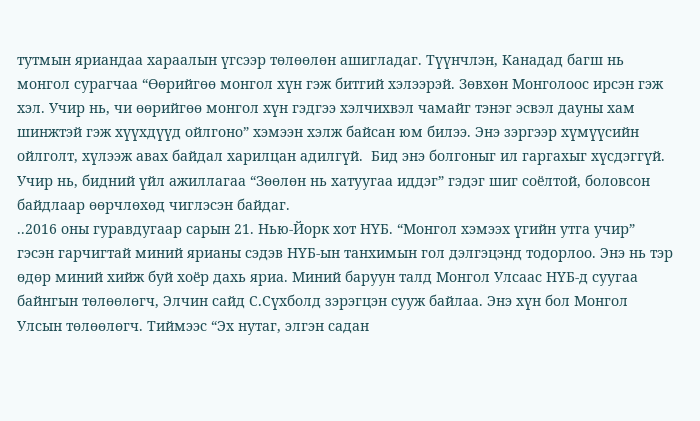тутмын яриандаа хараалын үгсээр төлөөлөн ашигладаг. Түүнчлэн, Канадад багш нь монгол сурагчаа “Өөрийгөө монгол хүн гэж битгий хэлээрэй. Зөвхөн Монголоос ирсэн гэж хэл. Учир нь, чи өөрийгөө монгол хүн гэдгээ хэлчихвэл чамайг тэнэг эсвэл дауны хам шинжтэй гэж хүүхдүүд ойлгоно” хэмээн хэлж байсан юм билээ. Энэ зэргээр хүмүүсийн ойлголт, хүлээж авах байдал харилцан адилгүй.  Бид энэ болгоныг ил гаргахыг хүсдэггүй. Учир нь, бидний үйл ажиллагаа “Зөөлөн нь хатуугаа иддэг” гэдэг шиг соёлтой, боловсон байдлаар өөрчлөхөд чиглэсэн байдаг.
..2016 оны гуравдугаар сарын 21. Нью-Йорк хот НҮБ. “Монгол хэмээх үгийн утга учир” гэсэн гарчигтай миний ярианы сэдэв НҮБ-ын танхимын гол дэлгэцэнд тодорлоо. Энэ нь тэр өдөр миний хийж буй хоёр дахь яриа. Миний баруун талд Монгол Улсаас НҮБ-д суугаа байнгын төлөөлөгч, Элчин сайд С.Сүхболд зэрэгцэн сууж байлаа. Энэ хүн бол Монгол Улсын төлөөлөгч. Тиймээс “Эх нутаг, элгэн садан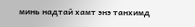минь надтай хамт энэ танхимд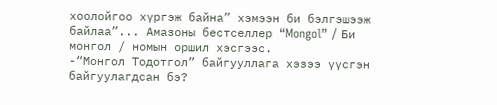хоолойгоо хүргэж байна” хэмээн би бэлгэшээж байлаа”... Амазоны бестселлер “Mongol” / Би монгол / номын оршил хэсгээс.
-“Монгол Тодотгол” байгууллага хэзээ үүсгэн байгуулагдсан бэ?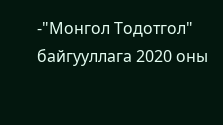-"Монгол Тодотгол" байгууллага 2020 оны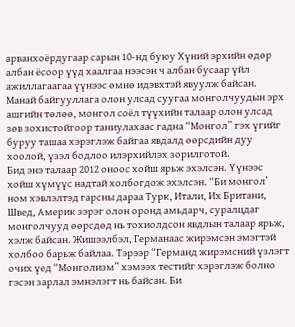арванхоёрдугаар сарын 10-нд буюу Хүний эрхийн өдөр албан ёсоор үүд хаалгаа нээсэн ч албан бусаар үйл ажиллагаагаа үүнээс өмнө идэвхтэй явуулж байсан. Манай байгууллага олон улсад суугаа монголчуудын эрх ашгийн төлөө, монгол соёл түүхийн талаар олон улсад зөв зохистойгоор таниулахаас гадна “Монгол” гэх үгийг буруу ташаа хэрэглэж байгаа явдалд өөрсдийн дуу хоолой, үзэл бодлоо илэрхийлэх зорилготой.
Бид энэ талаар 2012 оноос хойш ярьж эхэлсэн. Үүнээс хойш хүмүүс надтай холбогдож эхэлсэн. “Би монгол’ ном хэвлэлтэд гарсны дараа Турк, Итали, Их Британи, Швед, Америк зэрэг олон оронд амьдарч, суралцдаг монголчууд өөрсдөд нь тохиолдсон явдлын талаар ярьж, хэлж байсан. Жишээлбэл, Германаас жирэмсэн эмэгтэй холбоо барьж байлаа. Тэрээр “Германд жирэмсний үзлэгт очих үед “Монголизм” хэмээх тестийг хэрэглэж болно гэсэн зарлал эмнэлэгт нь байсан. Би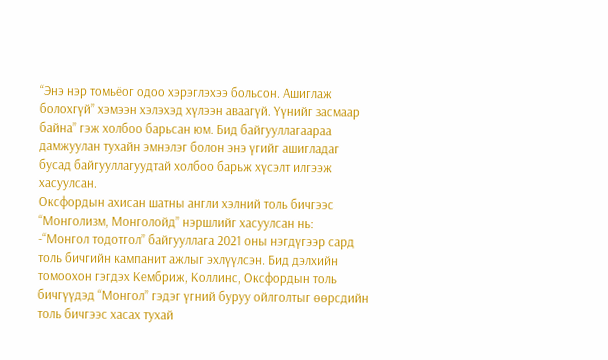“Энэ нэр томьёог одоо хэрэглэхээ больсон. Ашиглаж болохгүй” хэмээн хэлэхэд хүлээн аваагүй. Үүнийг засмаар байна” гэж холбоо барьсан юм. Бид байгууллагаараа дамжуулан тухайн эмнэлэг болон энэ үгийг ашигладаг бусад байгууллагуудтай холбоо барьж хүсэлт илгээж хасуулсан.
Оксфордын ахисан шатны англи хэлний толь бичгээс “Монголизм, Монголойд” нэршлийг хасуулсан нь:
-“Монгол тодотгол” байгууллага 2021 оны нэгдүгээр сард толь бичгийн кампанит ажлыг эхлүүлсэн. Бид дэлхийн томоохон гэгдэх Кембриж, Коллинс, Оксфордын толь бичгүүдэд “Монгол” гэдэг үгний буруу ойлголтыг өөрсдийн толь бичгээс хасах тухай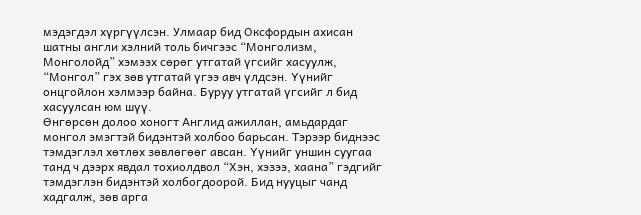мэдэгдэл хүргүүлсэн. Улмаар бид Оксфордын ахисан шатны англи хэлний толь бичгээс “Монголизм, Монголойд” хэмээх сөрөг утгатай үгсийг хасуулж, “Монгол” гэх зөв утгатай үгээ авч үлдсэн. Үүнийг онцгойлон хэлмээр байна. Буруу утгатай үгсийг л бид хасуулсан юм шүү.
Өнгөрсөн долоо хоногт Англид ажиллан, амьдардаг монгол эмэгтэй бидэнтэй холбоо барьсан. Тэрээр биднээс тэмдэглэл хөтлөх зөвлөгөөг авсан. Үүнийг уншин суугаа танд ч дээрх явдал тохиолдвол “Хэн, хэзээ, хаана” гэдгийг тэмдэглэн бидэнтэй холбогдоорой. Бид нууцыг чанд хадгалж, зөв арга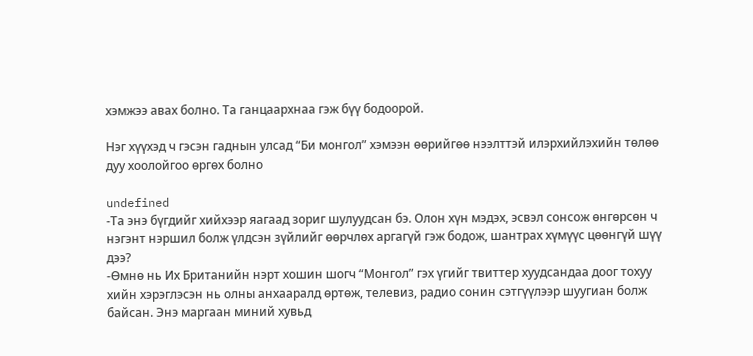хэмжээ авах болно. Та ганцаархнаа гэж бүү бодоорой.

Нэг хүүхэд ч гэсэн гаднын улсад “Би монгол” хэмээн өөрийгөө нээлттэй илэрхийлэхийн төлөө дуу хоолойгоо өргөх болно

undefined
-Та энэ бүгдийг хийхээр яагаад зориг шулуудсан бэ. Олон хүн мэдэх, эсвэл сонсож өнгөрсөн ч нэгэнт нэршил болж үлдсэн зүйлийг өөрчлөх аргагүй гэж бодож, шантрах хүмүүс цөөнгүй шүү дээ?
-Өмнө нь Их Британийн нэрт хошин шогч “Монгол” гэх үгийг твиттер хуудсандаа доог тохуу хийн хэрэглэсэн нь олны анхааралд өртөж, телевиз, радио сонин сэтгүүлээр шуугиан болж байсан. Энэ маргаан миний хувьд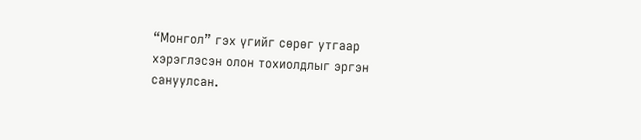“Монгол” гэх үгийг сөрөг утгаар хэрэглэсэн олон тохиолдлыг эргэн сануулсан.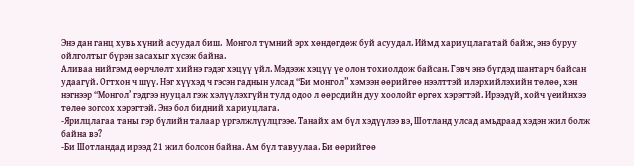Энэ дан ганц хувь хүний асуудал биш.  Монгол түмний эрх хөндөгдөж буй асуудал. Иймд хариуцлагатай байж, энэ буруу ойлголтыг бүрэн засахыг хүсэж байна.
Аливаа нийгэмд өөрчлөлт хийнэ гэдэг хэцүү үйл. Мэдээж хэцүү үе олон тохиолдож байсан. Гэвч энэ бүгдэд шантарч байсан удаагүй. Огтхон ч шүү. Нэг хүүхэд ч гэсэн гаднын улсад “Би монгол” хэмээн өөрийгөө нээлттэй илэрхийлэхийн төлөө, хэн нэгнээр “Монгол’ гэдгээ нууцал гэж хэлүүлэхгүйн тулд одоо л өөрсдийн дуу хоолойг өргөх хэрэгтэй. Ирээдүй, хойч үеийнхээ төлөө зогсох хэрэгтэй. Энэ бол бидний хариуцлага.
-Ярилцлагаа таны гэр бүлийн талаар үргэлжлүүлцгээе. Танайх ам бүл хэдүүлээ вэ, Шотланд улсад амьдраад хэдэн жил болж байна вэ?
-Би Шотландад ирээд 21 жил болсон байна. Ам бүл тавуулаа. Би өөрийгөө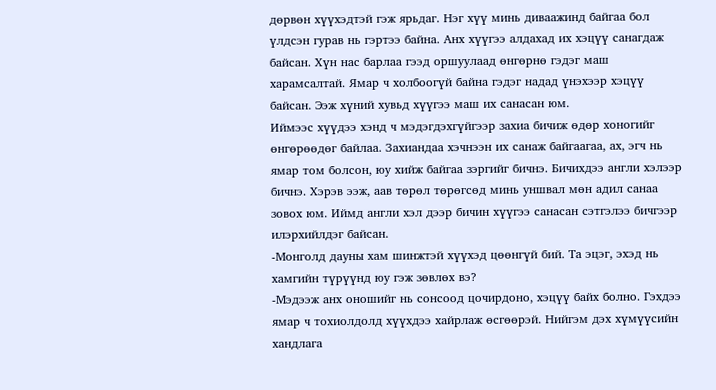дөрвөн хүүхэдтэй гэж ярьдаг. Нэг хүү минь диваажинд байгаа бол үлдсэн гурав нь гэртээ байна. Анх хүүгээ алдахад их хэцүү санагдаж байсан. Хүн нас барлаа гээд оршуулаад өнгөрнө гэдэг маш харамсалтай. Ямар ч холбоогүй байна гэдэг надад үнэхээр хэцүү байсан. Ээж хүний хувьд хүүгээ маш их санасан юм.
Иймээс хүүдээ хэнд ч мэдэгдэхгүйгээр захиа бичиж өдөр хоногийг өнгөрөөдөг байлаа. Захиандаа хэчнээн их санаж байгаагаа, ах, эгч нь ямар том болсон, юу хийж байгаа зэргийг бичнэ. Бичихдээ англи хэлээр бичнэ. Хэрэв ээж, аав төрөл төрөгсөд минь уншвал мөн адил санаа зовох юм. Иймд англи хэл дээр бичин хүүгээ санасан сэтгэлээ бичгээр илэрхийлдэг байсан.
-Монголд дауны хам шинжтэй хүүхэд цөөнгүй бий. Та эцэг, эхэд нь хамгийн түрүүнд юу гэж зөвлөх вэ?
-Мэдээж анх оношийг нь сонсоод цочирдоно, хэцүү байх болно. Гэхдээ ямар ч тохиолдолд хүүхдээ хайрлаж өсгөөрэй. Нийгэм дэх хүмүүсийн хандлага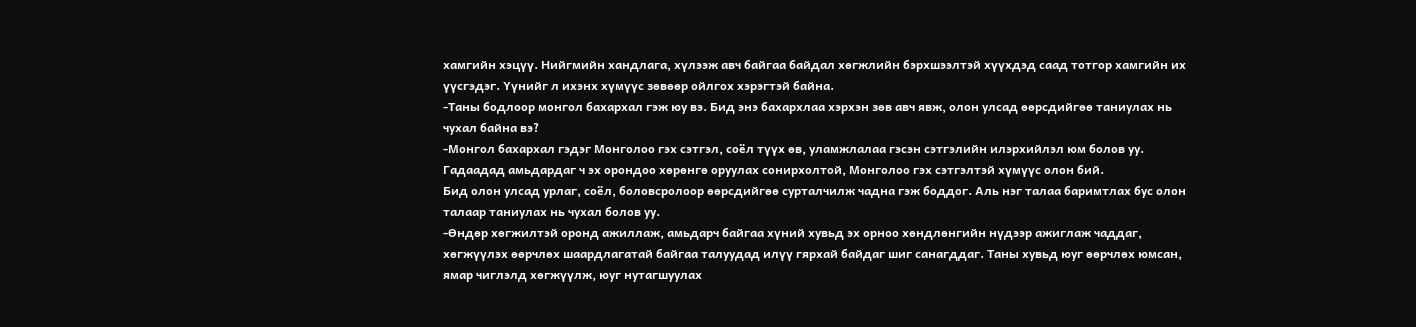хамгийн хэцүү. Нийгмийн хандлага, хүлээж авч байгаа байдал хөгжлийн бэрхшээлтэй хүүхдэд саад тотгор хамгийн их үүсгэдэг. Үүнийг л ихэнх хүмүүс зөвөөр ойлгох хэрэгтэй байна.
-Таны бодлоор монгол бахархал гэж юу вэ. Бид энэ бахархлаа хэрхэн зөв авч явж, олон улсад өөрсдийгөө таниулах нь чухал байна вэ?
-Монгол бахархал гэдэг Монголоо гэх сэтгэл, соёл түүх өв, уламжлалаа гэсэн сэтгэлийн илэрхийлэл юм болов уу. Гадаадад амьдардаг ч эх орондоо хөрөнгө оруулах сонирхолтой, Монголоо гэх сэтгэлтэй хүмүүс олон бий.
Бид олон улсад урлаг, соёл, боловсролоор өөрсдийгөө сурталчилж чадна гэж боддог. Аль нэг талаа баримтлах бус олон талаар таниулах нь чухал болов уу.
-Өндөр хөгжилтэй оронд ажиллаж, амьдарч байгаа хүний хувьд эх орноо хөндлөнгийн нүдээр ажиглаж чаддаг, хөгжүүлэх өөрчлөх шаардлагатай байгаа талуудад илүү гярхай байдаг шиг санагддаг. Таны хувьд юуг өөрчлөх юмсан, ямар чиглэлд хөгжүүлж, юуг нутагшуулах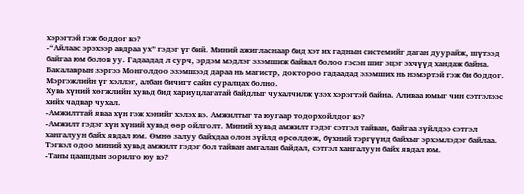хэрэгтэй гэж боддог вэ?
-“Айлаас эрэхээр авдраа ух” гэдэг үг бий. Миний ажигласнаар бид хэт их гаднын системийг даган дуурайж, шүтээд байгаа юм болов уу. Гадаадад л сурч, эрдэм мэдлэг эзэмшиж байвал болоо гэсэн шиг эцэг эхчүүд хандаж байна. Бакалаврын зэргээ Монголдоо эзэмшээд дараа нь магистр, доктороо гадаадад эзэмших нь нэмэртэй гэж би боддог. Мэргэжлийн үг хэллэг, албан бичигт сайн суралцах болно.
Хувь хүний хөгжлийн хувьд бид хариуцлагатай байдлыг чухалчилж үзэх хэрэгтэй байна. Аливаа юмыг чин сэтгэлээс хийх чадвар чухал.
-Амжилттай яваа хүн гэж хэнийг хэлэх вэ. Амжилтыг та юугаар тодорхойлдог вэ?
-Амжилт гэдэг хүн хүний хувьд өөр ойлголт. Миний хувьд амжилт гэдэг сэтгэл тайван, байгаа зүйлдээ сэтгэл хангалуун байх явдал юм. Өмнө залуу байхдаа олон зүйлд өрсөлдөж, бүхний тэргүүнд байхыг эрхэмлэдэг байлаа. Тэгвэл одоо миний хувьд амжилт гэдэг бол тайван амгалан байдал, сэтгэл хангалуун байх явдал юм.
-Таны цаашдын зорилго юу вэ?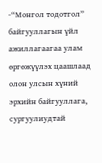-“Монгол тодотгол” байгууллагын үйл ажиллагаагаа улам өргөжүүлэх цаашлаад олон улсын хүний эрхийн байгууллага, сургуулиудтай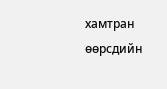хамтран өөрсдийн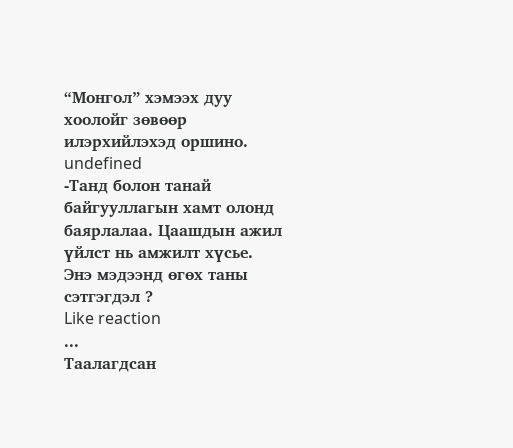“Монгол” хэмээх дуу хоолойг зөвөөр илэрхийлэхэд оршино.
undefined
-Танд болон танай байгууллагын хамт олонд баярлалаа. Цаашдын ажил үйлст нь амжилт хүсье.
Энэ мэдээнд өгөх таны сэтгэгдэл ?
Like reaction
...
Таалагдсан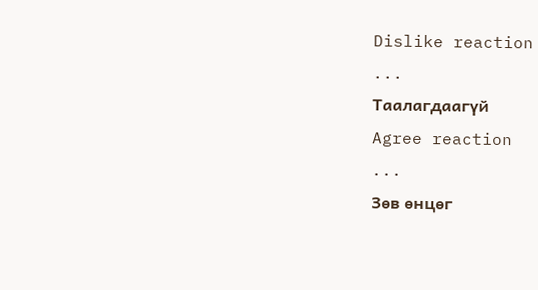Dislike reaction
...
Таалагдаагүй
Agree reaction
...
Зөв өнцөг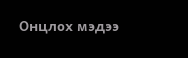Онцлох мэдээ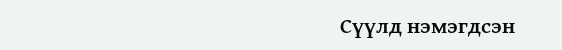Сүүлд нэмэгдсэн